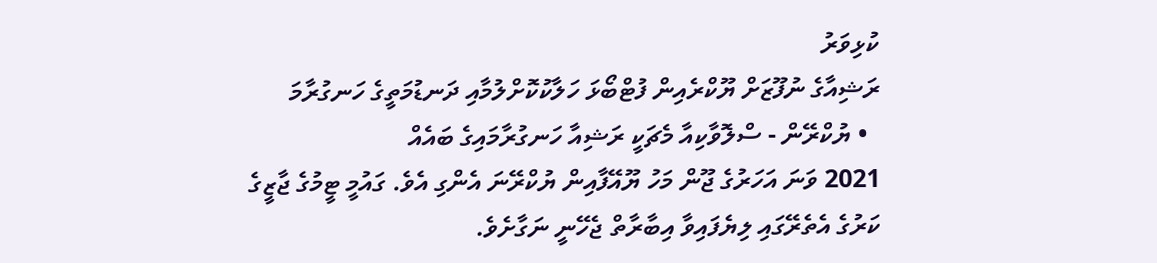ކުޅިވަރު
ރަޝިއާގެ ނުފޫޒަށް ޔޫކްރެއިން ފުޓްބޯޅަ ހަލާކުކޮށްލުމާއި ދަނޑުމަތީގެ ހަނގުރާމަ
  • ޔުކްރޭން - ސްލޮވާކިއާ މެޗަކީ ރަޝިއާ ހަނގުރާމައިގެ ބައެއް
2021 ވަނަ އަހަރުގެ ޖޫން މަހު ޔޫއޭފާއިން ޔުކްރޭނަ އެންގި އެވެ. ގައުމީ ޓީމުގެ ޖާޒީގެ ކަރުގެ އެތެރޭގައި ލިޔެފައިވާ އިބާރާތް ޖެހޭނީ ނަގާށެވެ.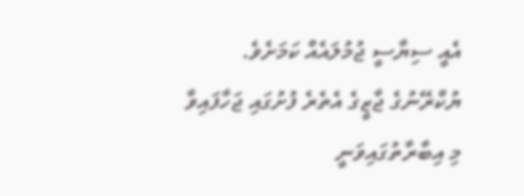އެއީ ސިޔާސީ ޖުމުލައެއް ކަމަށެވެ. ޔުކްރޭނުގެ ޖާޒީގެ އެތެރެ ފުށުގައި ޖަހާފައިވާ މި އިބާރާތުގައިވަނީ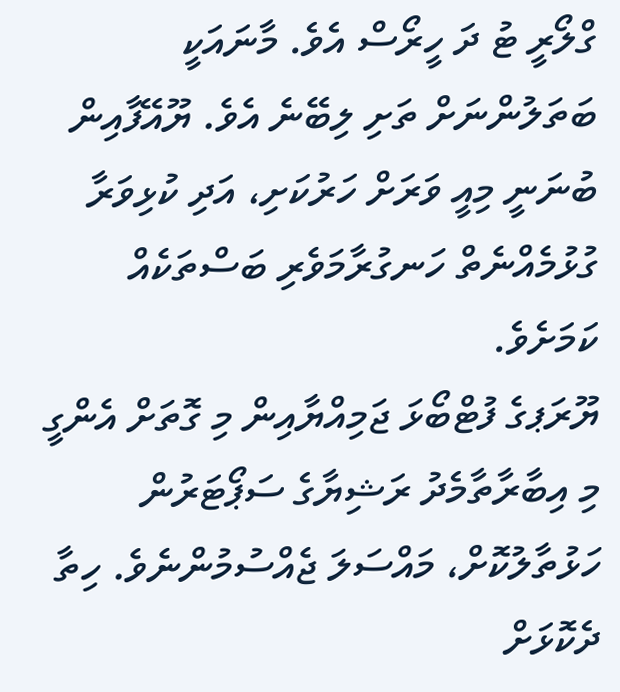ގްލޯރީ ޓު ދަ ހީރޯސް އެވެ. މާނައަކީ ބަތަލުންނަށް ތަށި ލިބޭނެ އެވެ. ޔޫއޭފާއިން ބުނަނީ މިއީ ވަރަށް ހަރުކަށި، އަދި ކުޅިވަރާ ގުޅުމެއްނެތް ހަނގުރާމަވެރި ބަސްތަކެއް ކަމަށެވެ.
ޔޫރަޕގެ ފުޓްބޯޅަ ޖަމިއްޔާއިން މި ގޮތަށް އެންގީ މި އިބާރާތާމެދު ރަޝިޔާގެ ސަޕޯޓަރުން ހަޅުތާލުކޮށް، މައްސަލަ ޖެއްސުމުންނެވެ. ހިތާ ދެކޮޅަށް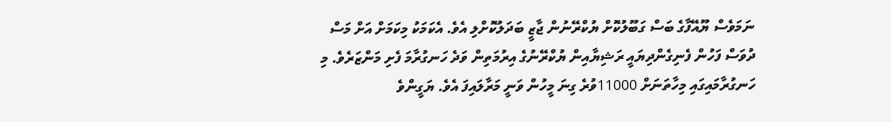ނަމަވެސް ޔޫއޭފާގެ ބަސް ގަބޫލުކޮށް ޔުކްރޭނުން ޖާޒީ ބަދަލުކޮށްލި އެވެ. އެކަމަކު މިކަމަށް އަށް މަސް ދުވަސް ފަހުން ފެނިގެންދިޔައީ ރަޝިޔާއިން ޔުކްރޭނުގެ އިރުމަތިން ވަދެ ހަނގުރާމަ ފެށި މަންޒަރެވެ. މި ހަނގުރާމައިގައި މިހާތަނަށް 11000ވުރެ ގިނަ މީހުން ވަނީ މަރާލައިފަ އެވެ. ޔަގީންވެ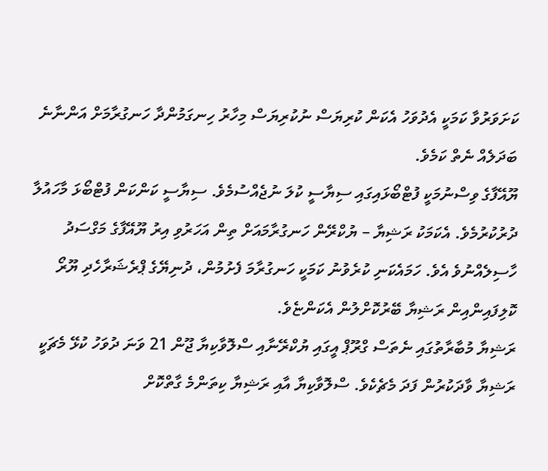ކަށަވަރުވާ ކަމަކީ އެދުވަހު އެކަން ކުރިޔަސް ނުކުރިޔަސް މިހާރު ހިނގަމުންދާ ހަނގުރާމަށް އަންނާނެ ބަދަލެއް ނެތް ކަމެވެ.
ޔޫއޭފާގެ ވިސްނުމަކީ ފުޓްބޯޅައިގައި ސިޔާސީ ކުލަ ނުޖެއްސުމެވެ. ސިޔާސީ ކަންކަން ފުޓްބޯޅަ މާހައުލާ ދުރުކުރުމެވެ. އެކަމަކު ރަޝިޔާ – ޔުކްރޭން ހަނގުރާމައަށް ތިން އަހަރުވި އިރު ޔޫއޭފާގެ މަގްސަދު ހާސިލެއްނުވެ އެވެ. ހަމައެކަނި ކުރެވުނު ކަމަކީ ހަނގުރާމަ ފެށުމުން، ދުނިޔޭގެ ޕްރެޝަރާހެދި ޔޫރޯ ކޮލިފައިންއިން ރަޝިޔާ ބޭރުކޮށްލުން އެކަންޏެވެ.
ރަޝިޔާ މުބާރާތުގައި ނެތަސް ގްރޫޕް އީގައި ޔުކްރޭނާއި ސްލޮވާކިޔާ ޖޫން 21 ވަނަ ދުވަހު ކުޅޭ މެޗަކީ ރަޝިޔާ ވާދަކުރުން ފަދަ މެޗެކެވެ. ސްލޮވާކިޔާ އާއި ރަޝިޔާ ކިތަންމެ ގާތްކޮށް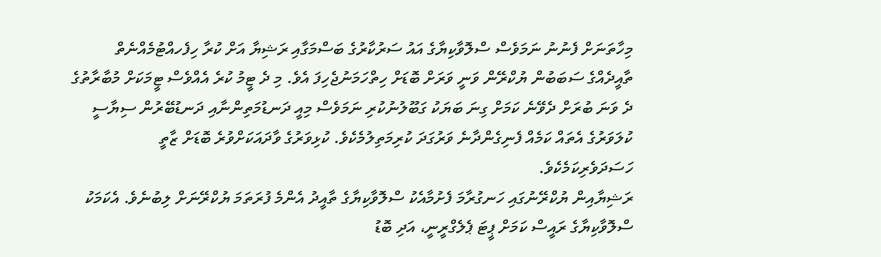މިހާތަނަށް ފެނުނު ނަމަވެސް ސްލޮވާކިޔާގެ އައު ސަރުކާރުގެ ބަސްމަގާއި ރަޝިޔާ އަށް ކުރާ ހިފެހއްޓުމެއްނެތް ތާއީދެއްގެ ސަބަބުން ޔުކްރޭން ވަނީ ވަރަށް ބޮޑަށް ހިތްހަމަނުޖެހިފަ އެވެ. މި ދެ ޓީމު ކުރެ އެއްވެސް ޓީމަކަށް މުބާރާތުގެ ދެ ވަނަ ބުރަށް ދެވޭނެ ކަމަށް ގިނަ ބަޔަކު ގަބޫލުނުކުރި ނަމަވެސް މިއީ ދަނޑުމަތިންނާއި ދަނޑުބޭރުން ސިޔާސީ ކުލަވަރުގެ އެތައް ކަމެއް ފެނިގެންދާނެ ވަރުގަދަ ކުރިމަތިލުމެކެވެ. ކުޅިވަރުގެ ވާދައަކަށްވުރެ ބޮޑަށް ޒާތީ ހަސަދަވެރިކަމެކެވެ.
ރަޝިޔާއިން ޔުކްރޭނުގައި ހަނގުރާމަ ފެށުމާއެކު ސްލޮވާކިޔާގެ ތާއީދު އެންމެ ފުރަތަމަ ޔުކްރޭނަށް ލިބުނެވެ. އެކަމަކު ސްލޮވާކިޔާގެ ރައީސް ކަމަށް ޕީޓަ ޕެލެގްރީނީ، އަދި ބޮޑު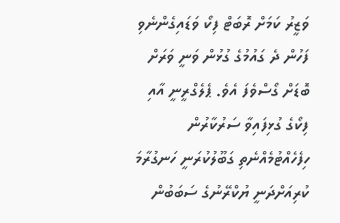ވަޒީރު ކަމަށް ރޮބަޓް ފިކޯ ވަޑައިގެންނެވި ފަހުން ދެ ގައުމުގެ ގުޅުން ވަނީ ވަރަށް ބޮޑަށް ގޯސްވެފަ އެވެ. ޕެލެގްރީނީ އާއި ފިކޯގެ ގުޅިފައިވާ ސަރުކާރުން ހިފެހެއްޓުމެއްނެތި ގަބޫލުކުރަނީ ހަނގުރާމަ ކުރިއަށްދަނީ ޔުކްރޭނުގެ ސަބަބުން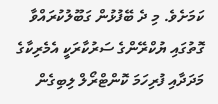ކަމަށެވެ. މި ދެ ބޭފުޅުން ގަބޫލުކުރައްވާ ގޮތުގައި ޔުކްރޭންގެ ސަރުކާރަކީ އެމެރިކާގެ މަދަދާއި ފުރިހަމަ ކޮންޓްރޯލް ލިބިގެން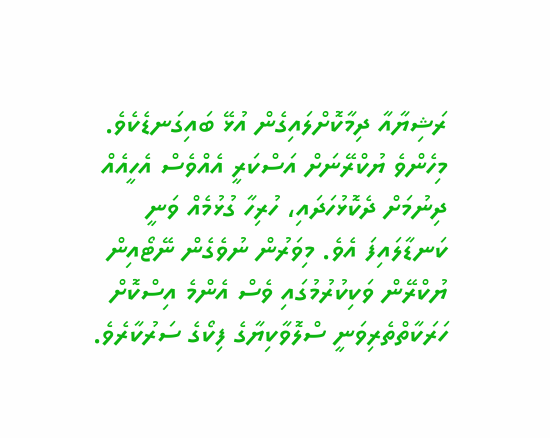ރަޝިޔާއާ ދިމާކޮށްލައިގެން އުޅޭ ބައިގަނޑެކެވެ. މިހެންވެ ޔުކްރޭނަށް އަސްކަރީ އެއްވެސް އެހީއެއް ދިނުމަށް ދެކޮޅުހަދައި، ހުރިހާ ގުޅުމެއް ވަނީ ކަނޑާލައިފަ އެވެ. މިވަރުން ނުވެގެން ނޭޓޯއިން ޔުކްރޭން ވަކިކުރުމުގައި ވެސް އެންމެ އިސްކޮށް ހަރަކާތްތެރިވަނީ ސްލޮވާކިޔާގެ ފިކޯގެ ސަރުކާރެވެ.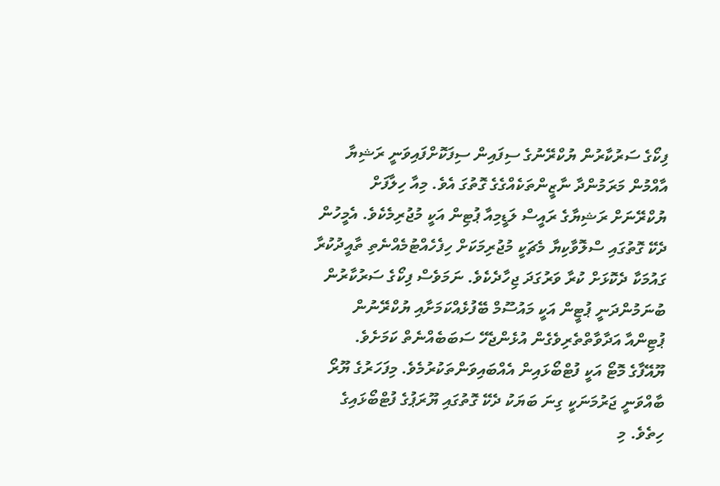ފިކޯގެ ސަރުކާރުން ޔުކްރޭނުގެ ސިފައިން ސިފަކޮށްފައިވަނީ ރަޝިޔާ އާއްމުން މަރަމުންދާ ނާޒީންތަކެއްގެގެ ގޮތުގަ އެވެ. މިއާ ހިލާފަށް ޔުކްރޭނަށް ރަޝިޔާގެ ރައީސް ލަޑީމިއާ ޕުޓިން އަކީ މުޖުރިމެކެވެ. އެމީހުން ދެކޭ ގޮތުގައި ސްލޮވާކިޔާ މެޗަކީ މުޖުރިމަކަށް ހިފެހެއްޓުމެއްނެތި ތާއީދުކުރާ ގައުމަކާ ދެކޮޅަށް ކުރާ ވަރުގަދަ ޖިހާދެކެވެ. ނަމަވެސް ފިކޯގެ ސަރުކާރުން ބުނަމުންދަނީ ޕުޓީން އަކީ މައުސޫމް ބޭފުޅެއްކަމަށާއި ޔުކްރޭނުން ޕުޓިންއާ އަދާވާތްތެރިވެގެން އުޅެންޖެހޭ ސަބަބެއްނެތް ކަމަށެވެ.
ޔޫއޭފާގެ މޮޓޯ އަކީ ފުޓްބޯޅައިން އެއްބައިވަންތަކުރުމެވެ. މިފަހަރުގެ ޔޫރޯ ބާއްވަނީ ޖަރުމަނަކީ ގިނަ ބަޔަކު ދެކޭ ގޮތުގައި ޔޫރަޕުގެ ފުޓްބޯޅައިގެ ހިތެވެ. މި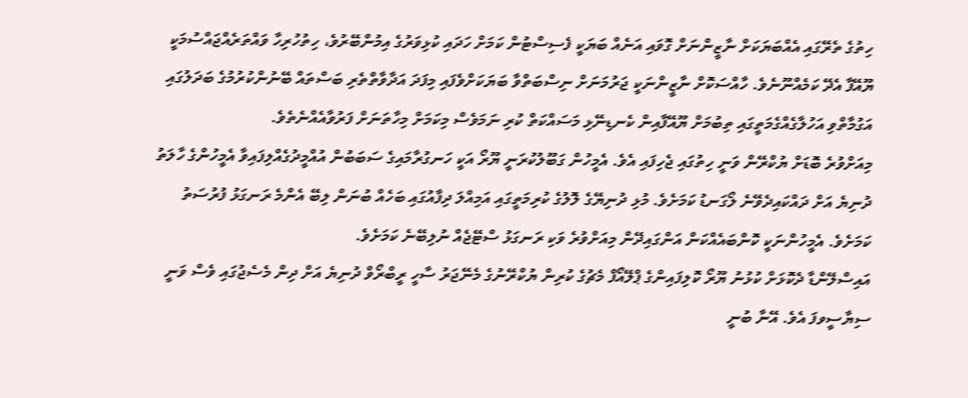ހިތުގެ ތެރޭގައި އެއްބަޔަކަށް ނާޒީންނަށް ގޮވައި އަނެއް ބަޔަކީ ފެސިސްޓުން ކަމަށް ހަދައި ކުޅިވަރުގެ އިމުންބޭރުވެ، ހިތުހުރިހާ ވައްތަރެއްޖައްސުމަކީ ޔޫއޭފާ އެދޭ ކަމެއްނޫނެވެ. ހާއްސަކޮށް ނާޒީންނަކީ ޖަރުމަނަށް ނިސްބަތްވާ ބަޔަކަށްވެފައި މިފަދަ އަދާވާތްތެރި ބަސްތައް ބޭނުންކުރުމުގެ ބަދަލުގައި އަގުމާތްވި އަހުލާގެއްގެމަތީގައި ތިބުމަށް ޔޫއޭފާއިން ކެނޑިނޭޅި މަސައްކަތް ކުރި ނަމަވެސް މިކަމަށް މިހާތަނަށް ފަރުވާއެއްނެތެވެ.
މިއަށްވުރެ ބޮޑަށް ޔުކްރޭން ވަނީ ހިތުގައި ޖެހިފައި އެވެ. އެމީހުން ގަބޫލުކުރަނީ ޔޫރޯ އަކީ ހަނގުރާމައިގެ ސަބަބުން އުއްމީދުގެއްލިފައިވާ އެމީހުންގެ ހާލަތު ދުނިޔެ އަށް ދައްކައިދެވޭނެ ލޯގަނޑު ކަމަށެވެ. މުޅި ދުނިޔޭގެ ލޮލުގެ ކުރިމަތީގައި އަމިއްލަ ދިފާއުގައި ބަހެއް ބުނަން ލިބޭ އެންމެ ރަނގަޅު ފުރުސަތު ކަމަށެވެ. އެމީހުންނަކީ ކޮންބައެއްކަން އަންގައިދޭން މިއަށްވުރެ ވަކި ރަނގަޅު ސްޓޭޖެއް ނުލިބޭނެ ކަމަށެވެ.
އައިސްލޭންޑާ ދެކޮޅަށް ކުޅުނު ޔޫރޯ ކޮލިފައިންގެ ޕްލޭއޯފް މެޗުގެ ކުރިން ޔުކްރޭނުގެ މެނޭޖަރު ސާހީ ރީބްރޯވް ދުނިޔެ އަށް ދިން މެސެޖުގައި ވެސް ވަނީ ސިޔާސީވފަ އެވެ. އޭނާ ބުނީ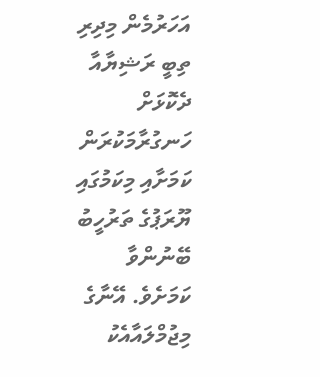އަހަރުމެން މިދިރި ތިބީ ރަޝިޔާއާ ދެކޮޅަށް ހަނގުރާމަކުރަން ކަމަށާއި މިކަމުގައި ޔޫރަޕުގެ ތަރުހީބު ބޭނުންވާ ކަމަށެވެ. އޭނާގެ މިޖުމްލައާއެކު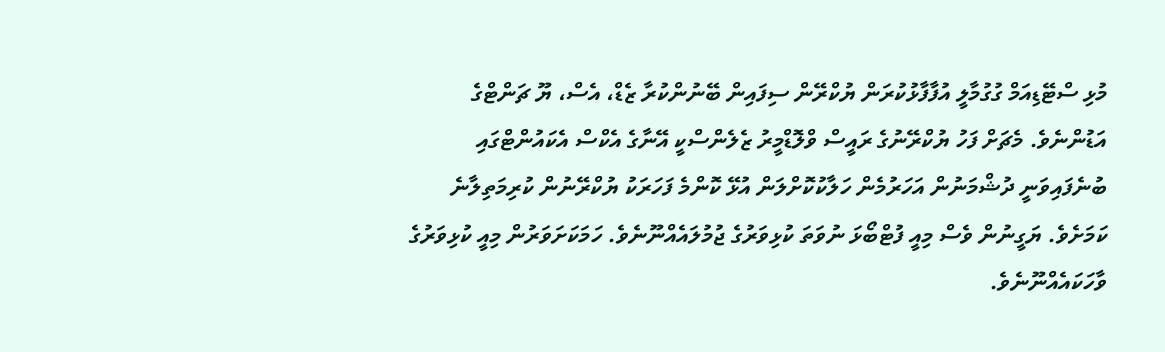މުޅި ސްޓޭޑިއަމް ގުގުމާލީ އުފާފާޅުކުރަން ޔުކްރޭން ސިފައިން ބޭނުންކުރާ ޒެޑް، އެސް، ޔޫ ޗަންޓްގެ އަޑުންނެވެ. މެޗަށް ފަހު ޔުކްރޭނުގެ ރައީސް ވްލޮޑްމީރު ޒެލެންސްކީ އޭނާގެ އެކްސް އެކައުންޓްގައި ބުނެފައިވަނީ ދުޝްމަނުން އަހަރުމެން ހަލާކުކޮށްލަން އުޅޭ ކޮންމެ ފަހަރަކު ޔުކްރޭނުން ކުރިމަތިލާނެ ކަމަށެވެ. ޔަގީނުން ވެސް މިއީ ފުޓްބޯޅަ ނުވަތަ ކުޅިވަރުގެ ޖުމުލައެއްނޫނެވެ. ހަމަކަށަވަރުން މިއީ ކުޅިވަރުގެ ވާހަކައެއްނޫނެވެ.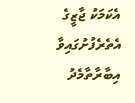އެކަމަކު ޖާޒީގެ އެތެރެފުށުގައިވާ އިބާރާތާމެދު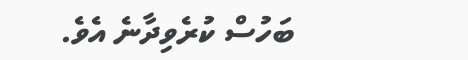ބަހުސް ކުރެވިދާނެ އެވެ.